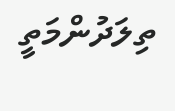ތިލަދުންމަތީ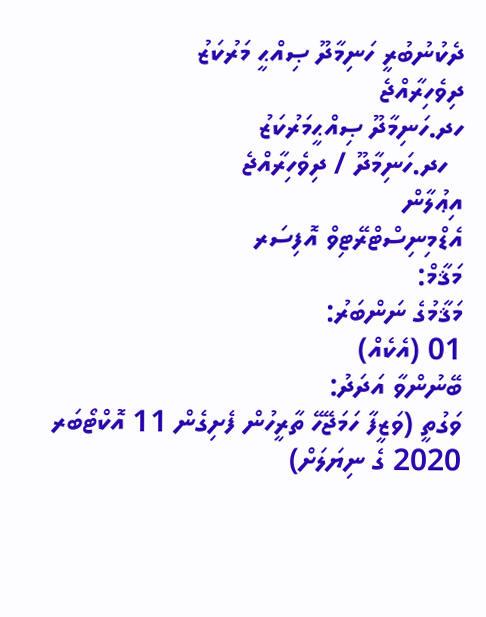ދެކުނުބުރީ ހަނިމާދޫ ޞިއްޙީ މަރުކަޒު
ދިވެހިރާއްޖެ
ހދ.ހަނިމާދޫ ޞިއްޙީމަރުކަޒު
  ހދ.ހަނިމާދޫ / ދިވެހިރާއްޖެ
އިޢުލާން
އެޑްމިނިސްޓްރޭޓިވް އޮފިސަރ
މަޤާމް:
މަޤާމުގެ ނަންބަރު:
01 (އެކެއް)
ބޭނުންވާ އަދަދު:
ވަގުތީ (ވަޒީފާ ހަމަޖޭހޭ ތާރީހުން ފެށިގެން 11 އޮކްޓޯބަރ 2020 ގެ ނިޔަލަށް)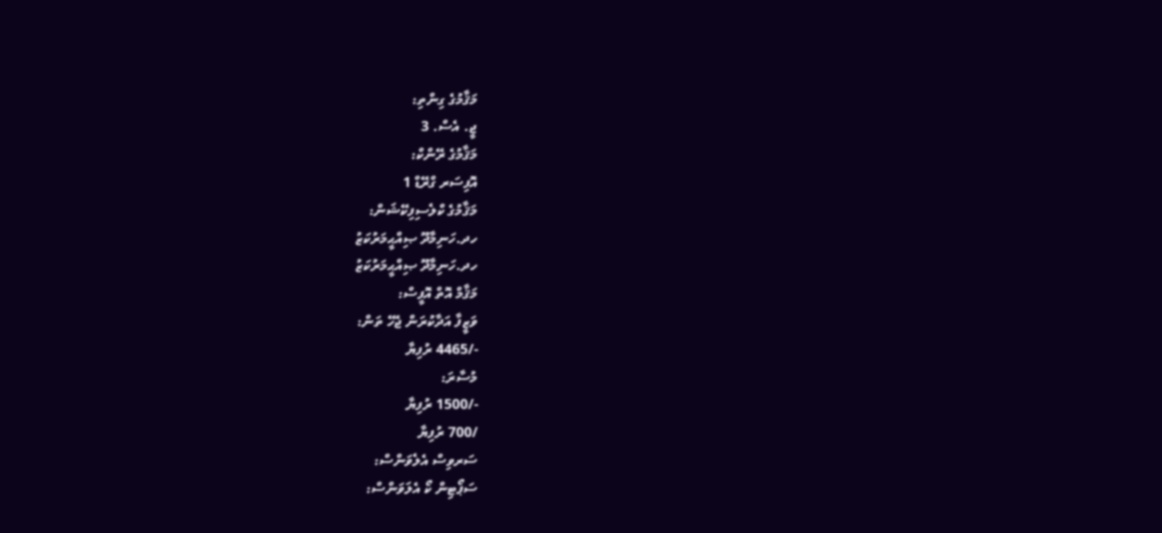މަޤާމުގެ ގިންތި:
ޖީ. އެސް. 3
މަޤާމުގެ ރޭންކް:
އޮފިސަރ ގްރޭޑް 1
މަޤާމުގެ ކްލެސިފިކޭޝަން:
ހދ.ހަނިމާދޫ ޞިއްޙީމަރުކަޒު
ހދ.ހަނިމާދޫ ޞިއްޙީމަރުކަޒު
މަޤާމް އޮތް އޮފީސް:
ވަޒީފާ އަދާކުރަން ޖެހޭ ތަން:
-/4465 ރުފިޔާ
މުސާރަ:
-/1500 ރުފިޔާ
/700 ރުފިޔާ
ސަރވިސް އެލެވަންސް:
ސަޕޯޓިން ކޯ އެލަވަންސް: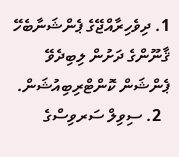1. ދިވެހިރާއްޖޭގެ ޕެންޝަނާބެހޭ ޤާނޫންގެ ދަށުން ލިބިދެވޭ ޕެންޝަން ކޮންޓްރިބިއުޝަން.
  2. ސިވިލް ސަރވިސްގެ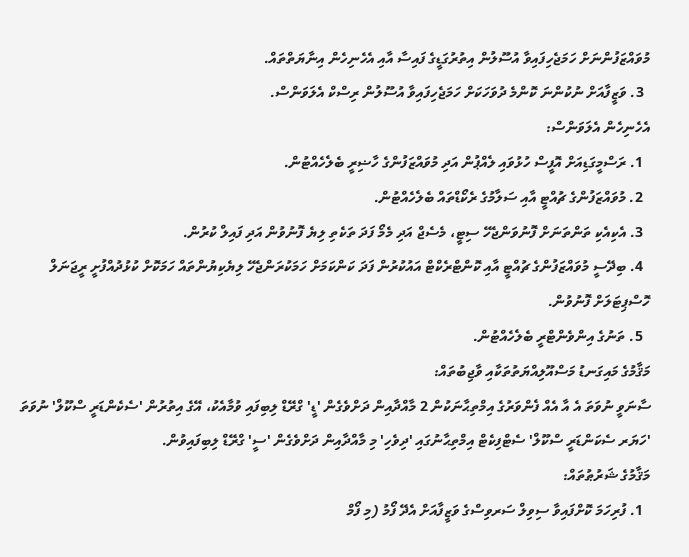މުވައްޒަފުންނަށް ހަމަޖެހިފައިވާ އުސޫލުން އިތުރުގަޑީގެ ފައިސާ އާއި އެހެނިހެން އިނާޔަތްތައް.
  3. ވަޒީފާއަށް ނުކުންނަ ކޮންމެ ދުވަހަކަށް ހަމަޖެހިފައިވާ އުސޫލުން ރިސްކް އެލަވަންސް.
އެހެނިހެން އެލަވަންސް:
  1. ރަސްމީގަޑިއަށް އޮފީސް ހުޅުވައި ލެއްޕުން އަދި މުވައްޒަފުންގެ ހާޟިރީ ބެލެހެއްޓުން.
  2. މުވައްޒަފުންގެ ޗުއްޓީ އާއި ސަލާމުގެ ރެކޯޑްތައް ބެލެހެއްޓުން.
  3. އެކިއެކި ތަންތަނަށް ފޮނުވަންޖެހޭ ސިޓީ، މެސެޖް އަދި މެމޯ ފަދަ ތަކެތި ލިޔެ ފޮނުވުން އަދި ފައިލް ކުރުން.
  4. ބިދޭސީ މުވައްޒަފުންގެ ޗުއްޓީ އާއި ކޮންޓްރެކްޓް އައުކުރުން ފަދަ ކަންކަމަށް ހަމަކުރަންޖެހޭ ލިޔެކިޔުންތައް ހަމަކޮށް ކުޅުދުއްފުށީ ރީޖަނަލް ހޮސްޕިޓަލަށް ފޮނުވުން.
  5. ތަނުގެ އިންވެންޓްރީ ބެލެހެއްޓުން.
މަޤާމުގެ މައިގަނޑު މަސްއޫލިއްޔަތުތަކާއި ވާޖިބުތައް:
ސާނަވީ ނުވަތަ އެ އާ އެއް ފެންވަރުގެ އިމްތިޙާނަކުން 2 މާއްދާއިން ދަށްވެގެން 'ޑީ' ގްރޭޑް ލިބިފައި ވުމާއެކު، އޭގެ އިތުރުން 'ސެކެންޑަރީ ސްކޫލް' ނުވަތަ 'ހަޔަރ ސެކަންޑަރީ ސްކޫލް' ސެޓްފިކެޓް އިމްތިޙާނުގައި 'ދިވެހި' މި މާއްދާއިން ދަށްވެގެން 'ސީ' ގްރޭޑް ލިބިފައިވުން.
މަޤާމުގެ ޝަރުޠުތައް:
  1. ފުރިހަމަ ކޮށްފައިވާ ސިވިލް ސަރވިސްގެ ވަޒީފާއަށް އެދޭ ފޯމު (މި ފޯމް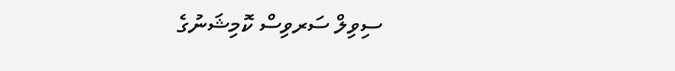ސިވިލް ސަރވިސް ކޮމިޝަނުގެ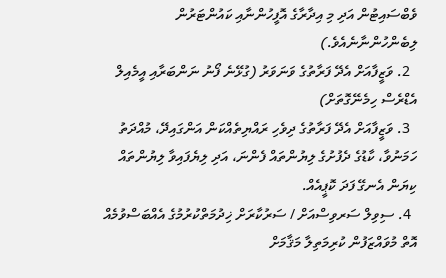ވެބްސައިޓުން އަދި މި އިދާރާގެ އޮފީހުންނާއި ކައުންޓަރުން ލިބެންހުންނާނެއެވެ.)
  2. ވަޒީފާއަށް އެދޭ ފަރާތުގެ ވަނަވަރު (ގުޅޭނެ ފޯނު ނަންބަރާއި އީމެއިލް އެޑްރެސް ހިމެނޭގޮތަށް)
  3. ވަޒީފާއަށް އެދޭ ފަރާތުގެ ދިވެހި ރައްޔިތެއްކަން އަންގައިދޭ، މުއްދަތު ހަމަނުވާ، ކާޑުގެ ދެފުށުގެ ލިޔުންތައް ފެންނަ، އަދި ލިޔެފައިވާ ލިޔުންތައް ކިޔަން އެނގޭ ފަދަ ކޮޕީއެއް.
  4. ސިވިލް ސަރވިސްއަށް / ސަރުކާރަށް ޚިދުމަތްކުރުމުގެ އެއްބަސްވުމެއް އޮތް މުވައްޒަފުން ކުރިމަތިލާ މަޤާމަށް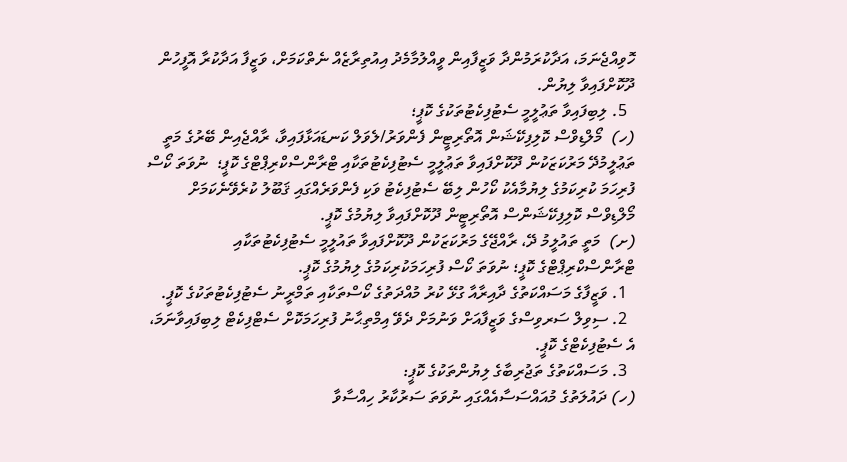ހޮވިއްޖެނަމަ، އަދާކުރަމުންދާ ވަޒީފާއިން ވީއްލުމާމެދު އިއުތިރާޒެއް ނެތްކަމަށް، ވަޒީފާ އަދާކުރާ އޮފީހުން ދޫކޮށްފައިވާ ލިޔުން.
  5. ލިބިފައިވާ ތަޢުލީމީ ސެޓުފިކެޓުތަކުގެ ކޮޕީ؛
(ހ)  މޯލްޑިވްސް ކޮލިފިކޭޝަން އޮތޯރިޓީން ފެންވަރު/ލެވަލް ކަނޑައަޅާފައިވާ، ރާއްޖެއިން ބޭރުގެ މަތީ ތަޢުލީމުދޭ މަރުކަޒަކުން ދޫކޮށްފައިވާ ތަޢުލީމީ ސެޓުފިކެޓުތަކާއި ޓްރާންސްކްރިޕްޓްގެ ކޮޕީ؛  ނުވަތަ ކޯސް ފުރިހަމަ ކުރިކަމުގެ ލިޔުމާއެކު ކޯހުން ލިބޭ ސެޓުފިކެޓު ވަކި ފެންވަރެއްގައި ޤަބޫލު ކުރެވޭނެކަމަށް މޯލްޑިވްސް ކޮލިފިކޭޝަންސް އޮތޯރިޓީން ދޫކޮށްފައިވާ ލިޔުމުގެ ކޮޕީ.
(ށ)  މަތީ ތައުލީމު ދޭ، ރާއްޖޭގެ މަރުކަޒަކުން ދޫކޮށްފައިވާ ތައުލީމީ ސެޓުފިކެޓުތަކާއި ޓްރާންސްކްރިޕްޓްގެ ކޮޕީ؛ ނުވަތަ ކޯސް ފުރިހަމަކުރިކަމުގެ ލިޔުމުގެ ކޮޕީ.
  1. ވަޒީފާގެ މަސައްކަތުގެ ދާއިރާއާ ގުޅޭ ކުރު މުއްދަތުގެ ކޯސްތަކާއި ތަމްރީނު ސެޓުފިކެޓުތަކުގެ ކޮޕީ.
  2. ސިވިލް ސަރވިސްގެ ވަޒީފާއަށް ވަނުމަށް ދެވޭ އިމްތިޙާނު ފުރިހަމަކޮށް ސެޓްފިކެޓް ލިބިފައިވާނަމަ، އެ ސެޓުފިކެޓްގެ ކޮޕީ.
  3. މަސައްކަތުގެ ތަޖުރިބާގެ ލިޔުންތަކުގެ ކޮޕީ:
(ހ) ދައުލަތުގެ މުއައްސަސާއެއްގައި ނުވަތަ ސަރުކާރު ހިއްސާވާ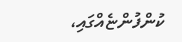ކުންފުންޏެއްގައި،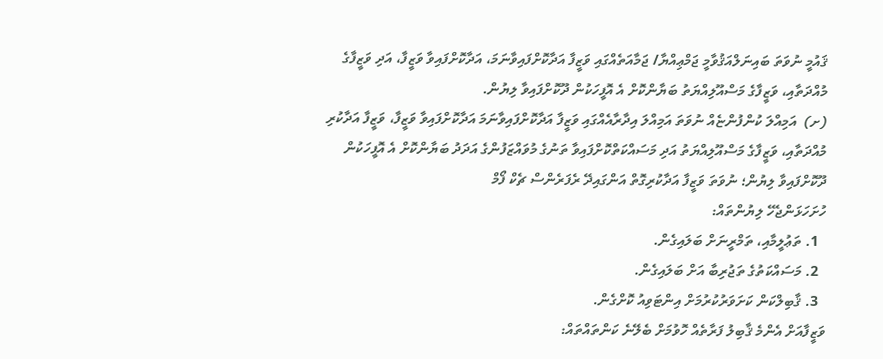ޤައުމީ ނުވަތަ ބައިނަލްއަޤުވާމީ ޖަމްޢިއްޔާ/ ޖަމާއަތެއްގައި ވަޒީފާ އަދާކޮށްފައިވާނަމަ، އަދާކޮށްފައިވާ ވަޒީފާ، އަދި ވަޒީފާގެ މުއްދަތާއި، ވަޒީފާގެ މަސްއޫލިއްޔަތު ބަޔާންކޮށް އެ އޮފީހަކުން ދޫކޮށްފައިވާ ލިޔުން.
(ށ)  އަމިއްލަ ކުންފުންޏެއް ނުވަތަ އަމިއްލަ އިދާރާއެއްގައި ވަޒީފާ އަދާކޮށްފައިވާނަމަ އަދާކޮށްފައިވާ ވަޒީފާ، ވަޒީފާ އަދާކުރި މުއްދަތާއި، ވަޒީފާގެ މަސްއޫލިއްޔަތު އަދި މަސައްކަތްކޮށްފައިވާ ތަނުގެ މުވައްޒަފުންގެ އަދަދު ބަޔާންކޮށް އެ އޮފީހަކުން ދޫކޮށްފައިވާ ލިޔުން؛ ނުވަތަ ވަޒީފާ އަދާކުރިގޮތް އަންގައިދޭ ރެފަރެންސް ޗެކް ފޯމް
ހުށަހަޅަންޖެހޭ ލިޔުންތައް:
  1. ތަޢުލީމާއި، ތަމްރީނަށް ބަލައިގެން.
  2. މަސައްކަތުގެ ތަޖުރިބާ އަށް ބަލައިގެން.
  3. ޤާބިލްކަން ކަށަވަރުކުރުމަށް އިންޓަވިއު ކޮށްގެން.
ވަޒީފާއަށް އެންމެ ޤާބިލު ފަރާތެއް ހޮވުމަށް ބެލޭނެ ކަންތައްތައް: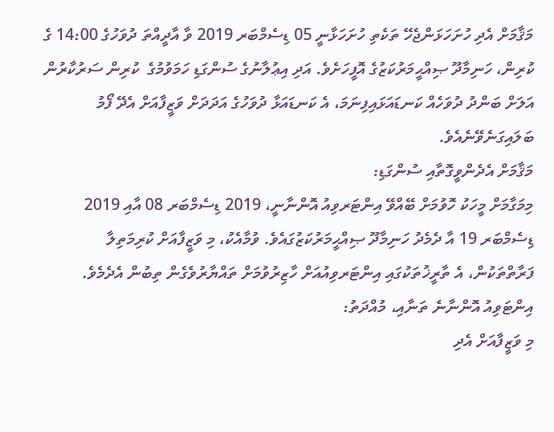މަޤާމަށް އެދި ހުށަހަޅަންޖެހޭ ތަކެތި ހުށަހަޅާނީ 05 ޑިސެމްބަރ 2019 ވާ އާދީއްތަ ދުވަހުގެ 14:00 ގެ ކުރިން، ހަނިމާދޫ ޞިއްޙީމަރުކަޒުގެ އޮފީހަށެވެ. އަދި އިޢުލާނުގެ ސުންގަޑި ހަމަވުމުގެ  ކުރިން ސަރުކާރުން އަލަށް ބަންދު ދުވަހެއް ކަނޑައަޅައިފިނަމަ، އެ ކަނޑައަޅާ ދުވަހުގެ އަދަދަށް ވަޒީފާއަށް އެދޭ ފޯމު ބަލައިގަނެވޭނެއެވެ.
މަޤާމަށް އެދެންވީގޮތާއި ސުންގަޑި:
މިމަގާމަށް މީހަކު ހޮވުމަށް ބޭއްވޭ އިންޓަރވިއު އޮންނާނީ، 2019 ޑިސެމްބަރ 08 އާއި 2019 ޑިސެމްބަރ 19 އާ ދެމެދު ހަނިމާދޫ ޞިއްޙީމަރުކަޒުގައެވެ. ވުމާއެކު، މި ވަޒީފާއަށް ކުރިމަތިލާ ފަރާތްތަކުން، އެ ތާރީޚުތަކުގައި އިންޓަރވިއުއަށް ހާޒިރުވުމަށް ތައްޔާރުވެގެން ތިބުން އެދެމެވެ.
އިންޓަވިއު އޮންނާނެ ތަނާއި، މުއްދަތު:
މި ވަޒީފާއަށް އެދި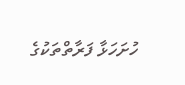ހުށަހަޅާ ފަރާތްތަކުގެ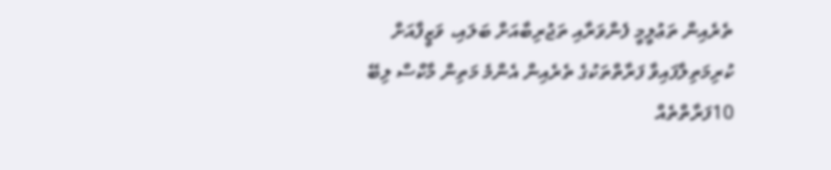ތެރެއިން ތަޢުލީމީ ފެންވަރާއި ތަޖުރިބާއަށް ބަލައި، ވަޒީފާއަށް ކުރިމަތިލާފައިވާ ފަރާތްތަކުގެ ތެރެއިން އެންމެ މަތިން މާކްސް ލިބޭ 10ފަރާތްތެއް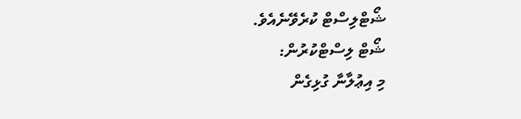ޝޯޓްލިސްޓް ކުރެވޭނެއެވެ.
ޝޯޓް ލިސްޓްކުރުން:
މި އިޢުލާނާ ގުޅިގެން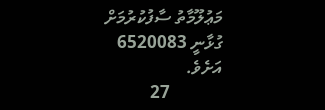މަޢުލޫމާތު ސާފުކުރުމަށް ގުޅާނީ 6520083 އަށެވެ.
            27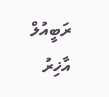ރަބީއުލް އާޚިރު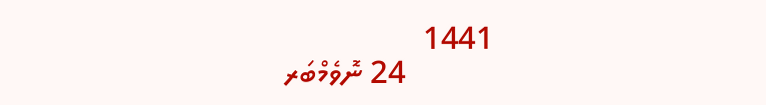1441
           24 ނޮވެމްބަރ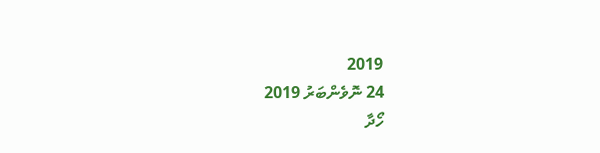2019
24 ނޮވެންބަރު 2019
ހޯދާ